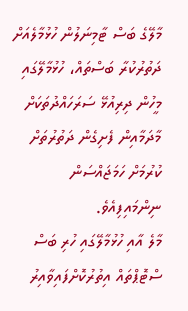މާލޭގެ ބަސް ޓާމިނަލުން ހުޅުމާލެއަށް ދަތުރުކުރާ ބަސްތައް، ހުޅުމާލޭގައި މީހުން ދިރިއުޅޭ ސަރަހައްދުތަކަށް މާދަމާއިން ފެށިގެން ދަތުރުތަށް ކުރުމަށް ހަމަޖައްސަން ނިންމައިފިއެވެ.
މާލެ އާއި ހުޅުމާލޭގައި ހުރި ބަސް ސްޓޮޕްތައް އިތުރުކޮށްފައިވާއިރު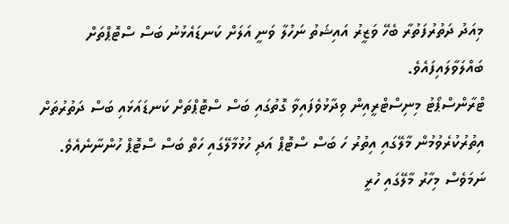މިއަދު ދަތުރުފަތުރާ ބެހޭ ވަޒީރު އައިޝަތު ނަހުލާ ވަނީ އަލަށް ކަނޑައެޅުނު ބަސް ސްޓޮޕްތަށް ބައްލަވާލައިފައެވެ.
ޓްރާންސްޕޯޓު މިނިސްޓްރީއިން ވިދާޅުވެފައިވާ ގޮތުގައި ބަސް ސްޓޮޕްތަށް ކަނޑައަޅައި ބަސް ދަތުރުތަށް އިތުރުކުރެވުމުން މާލޭގައި އިތުރު ހަ ބަސް ސްޓޮޕް އަދި ހުޅުމާލޭގައި ހަތް ބަސް ސްޓޮޕް ހުންނާނެއެވެ. ނަމަވެސް މިހާރު މާލޭގައި ހުރީ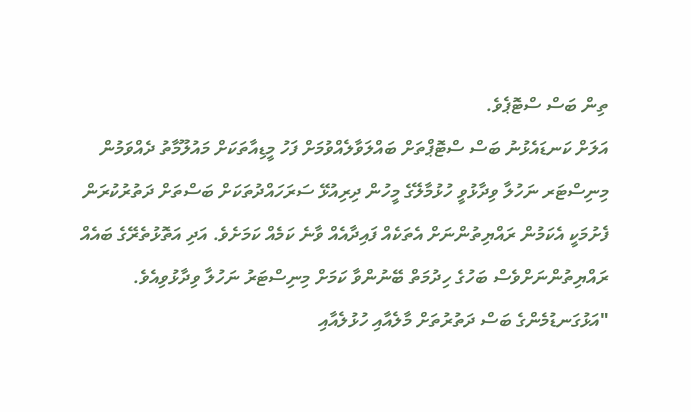ތިން ބަސް ސްޓޮޕެވެ.
އަލަށް ކަނޑައެޅުނު ބަސް ސްޓޮޕްތަށް ބައްލަވާލެއްވުމަށް ފަހު މީޑިއާތަކަށް މައުލޫމާތު ދެއްވަމުން މިނިސްޓަރ ނަހުލާ ވިދާޅުވީ ހުޅުމާލޭގެ މީހުން ދިރިއުޅޭ ސަރަހައްދުތަކަށް ބަސްތަށް ދަތުރުކުރަން ފެށުމަކީ އެކަމުން ރައްޔިތުންނަށް އެތަކެއް ފައިދާއެއް ވާނެ ކަމެއް ކަމަށެވެ. އަދި އަތޮޅުތެރޭގެ ބައެއް ރައްޔިތުންނަށްވެސް ބަހުގެ ހިދުމަތް ބޭނުންވާ ކަމަށް މިނިސްޓަރު ނަހުލާ ވިދާޅުވިއެވެ.
"އަޅުގަނޑުމެންގެ ބަސް ދަތުރުތަށް މާލެއާއި ހުޅުލެއާއި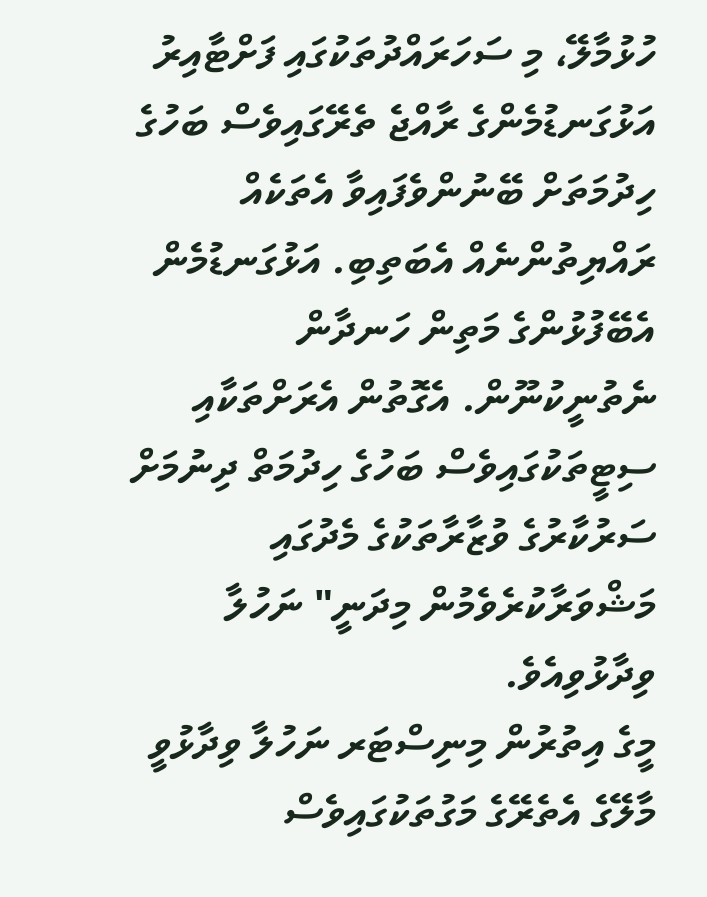ހުޅުމާލޭ، މި ސަހަރައްދުތަކުގައި ފަށްޓާއިރު އަޅުގަނޑުމެންގެ ރާއްޖެ ތެރޭގައިވެސް ބަހުގެ ހިދުމަތަށް ބޭނުންވެފައިވާ އެތަކެއް ރައްޔިތުންނެއް އެބަތިބި. އަޅުގަނޑުމެން އެބޭފުޅުންގެ މަތިން ހަނދާން ނެތުނީކުނޫން. އެގޮތުން އެރަށްތަކާއި ސިޓީތަކުގައިވެސް ބަހުގެ ހިދުމަތް ދިނުމަށް ސަރުކާރުގެ ވުޒާރާތަކުގެ މެދުގައި މަޝްވަރާކުރެވެމުން މިދަނީ" ނަހުލާ ވިދާޅުވިއެވެ.
މީގެ އިތުރުން މިނިސްޓަރ ނަހުލާ ވިދާޅުވީ މާލޭގެ އެތެރޭގެ މަގުތަކުގައިވެސް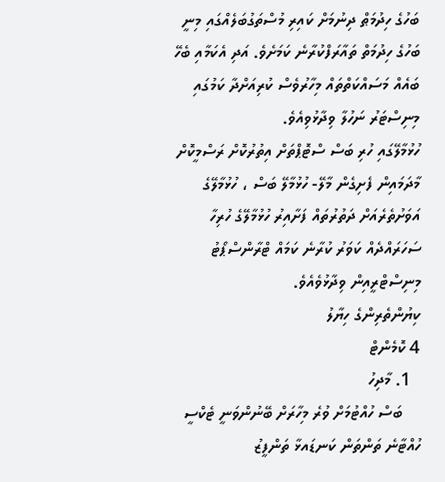ބަހުގެ ހިދުމަޠް ދިނުމަށް ކައިރި މުސްތަގުބަލެއްގައި މިނީ ބަހުގެ ހިދުމަތް ތައާރަފްކުރާނެ ކަމަށެވެ. އަދި އެކަމާއި ބެހޭ ބައެއް މަސައްކަތްތައް މިހާރުވެސް ކުރިއަށްދާ ކަމުގައި މިނިސްޓަރު ނަހުލާ ވިދާޅުވިއެވެ.
ހުޅުމާލޭގައި ހުރި ބަސް ސްޓޮޕްތަށް އިތުރުކޮށް ރަސްމީކޮށް މާދަމައިން ފެށިގެން މާލޭ- ހުޅުމާލޭ ބަސް ، ހުޅުމާލޭގެ އަވަށުތެރެއަށް ދަތުރުތައް ފަށާއިރު ހުޅުމާލޭގެ ހުރިހާ ސަހަރައްދެއް ކަވަރު ކުރާނެ ކަމައް ޓްރާންސްޕޯޓު މިނިސްޓްރީއިން ވިދާޅުވެއެވެ.
ކިޔުންތެރިންގެ ހިޔާލު
4 ކޮމެންޓް
  1. މާދިހު
    ބަސް ހުއްޓުމަށް ވުރެ މިހާރަށް ބޭނުންވަނީ ޓެކްސީ ހުއްޓާނެ ތަންތަން ކަނޑައޅާ ތަންފީޒު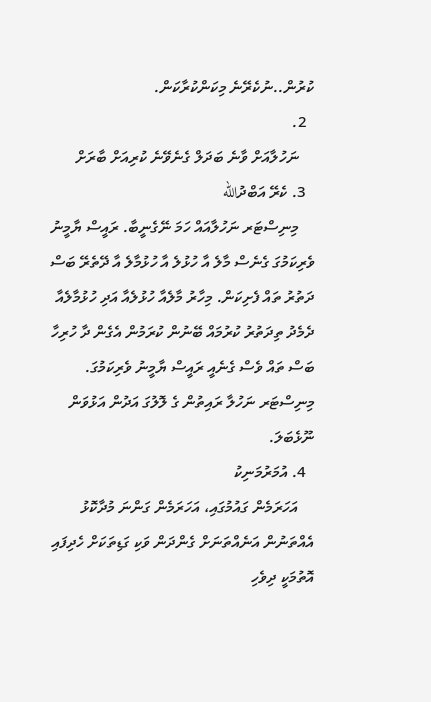ކުރުން..ނުކެރޭނެ މިކަންކުރާކަން.
  2.
    ނަހުލާއަށް ވާނެ ބަދަލް ގެނެވޭނެ ކުރިއަށް ބާރަށް
  3. ކެރޭ އަބްދުالله
    މިނިސްޓަރ ނަހުލާއައް ހަމަ ނޭގެނީބާ. ރައީސް ޔާމީނު ވެރިކަމުގަ ގެނެސް މާލެ އާ ހުޅުލެ އާ ހުޅުމާލެ އާ ދޭތެރޭ ބަސް ދަތުރު ތައް ފެށިކަން. މިހާރު މާލެއާ ހުޅުލެއާ އަދި ހުޅުމާލެއާ ދެމެދު ތިދަތުރު ކުރުމައް ބޭނުން ކުރަމުން އެގެން ދާ ހުރިހާ ބަސް ތައް ވެސް ގެނެއީ ރައީސް ޔާމީނު ވެރިކަމުގަ. މިނިސްޓަރ ނަހުލާ ރައިތުން ގެ ލޮލުގަ އަދުން އަޅުވަން ނޫޅެބަލަ.
  4. އުމަރުމަނިކު
    އަހަރަމެން ގައުމުގައި، އަހަރަމެން ގަންނަ މުދާކޮޅު އެއްތަނުން އަނެއްތަނަށް ގެންދަން ވަކި ގަޑިތަކަށް ހެދިފައި އޮތުމަކީ ދިވެހި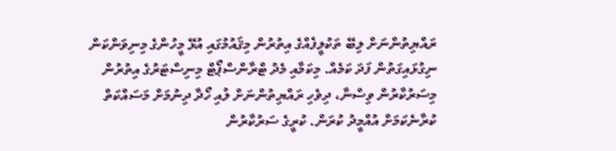ރައްޔިތުންނަށް ލިބޭ ތަކުލީފެއްގެ އިތުރުން މިޤައުމުގައި އުޅޭ މީހުންގެ މިނިވަންކަން ނިގުޅައިގަތުން ފަދަ ކަމެއް. މިކަމާއި މެދު ޓްރާންސްޕޯޓް މިނިސްޓަރުގެ އިތުރުން މިސަރުކާރުން ވިސްނާ، ދިވެހި ރައްޔިތުންނަށް ލުއި ހޯދާ ދިނުމަށް މަސައްކަތް ކުރާނެކަމަށް އުއްމީދު ކުރަން. ކުރީގެ ސަރުކާރުން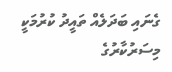ގެނައި ބަދަލެއް ތައީދު ކުރުމަކީ މިސަރުކާރުގެ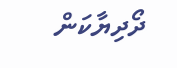ދޯދިޔާކަން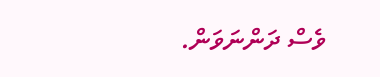ވެސް ދަންނަވަން.